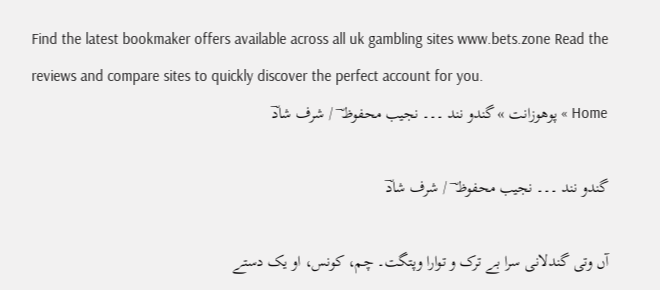Find the latest bookmaker offers available across all uk gambling sites www.bets.zone Read the reviews and compare sites to quickly discover the perfect account for you.
Home » پوھوزانت » گندو نند ۔۔۔ نجیب محفوظ ؔ / شرف شادؔ

گندو نند ۔۔۔ نجیب محفوظ ؔ / شرف شادؔ

آں وتی گندلانی سرا بے ترک و توارا وپتگت۔ چم، کونس، او یک دستے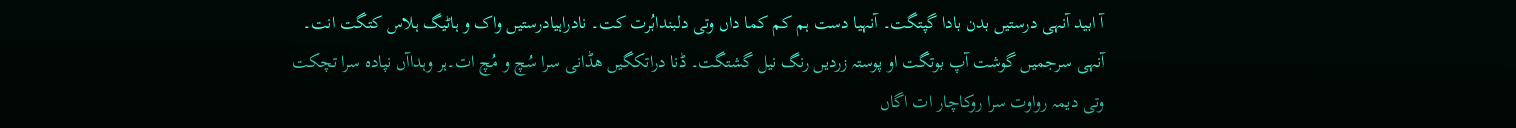آ ابید آنہی درستیں بدن بادا گپتگت۔ آنہیا دست ہم کم کما داں وتی دلبندابُرت کت۔ نادراہیادرستیں واک و ہاٹیگ ہلاس کتگت انت۔
آنہی سرجمیں گوشت آپ بوتگت او پوستہ زردیں رنگ نیل گشتگت۔ ڈنا دراتکگیں ھڈانی سرا سُچ و مُچ ات۔ہر وہداآں نپادہ سرا تچکت وتی دیمہ رواوت سرا روکاچار ات اگاں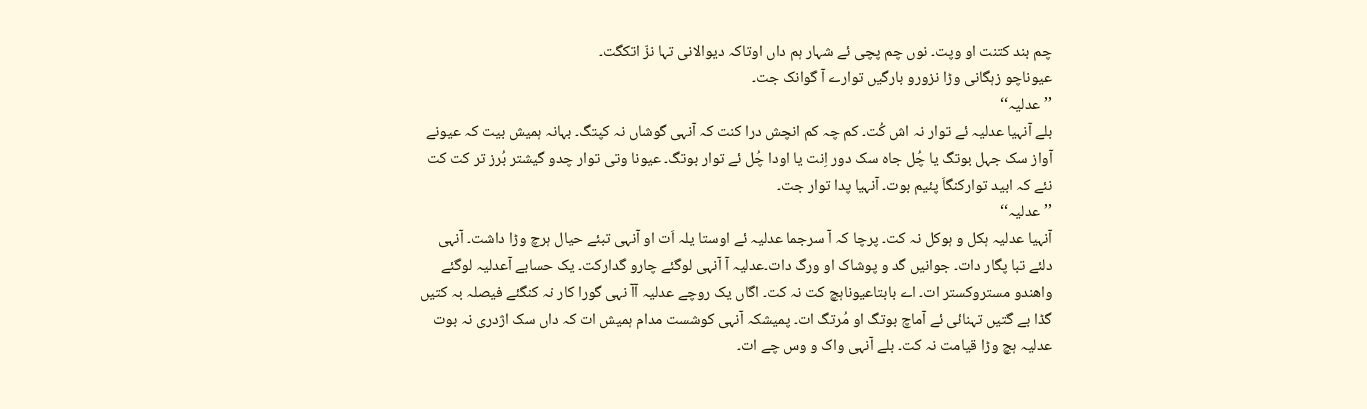چم بند کتنت او وپت۔ نوں چم پچی ئے شہار ہم داں اوتاکہ دیوالانی تہا نزّ اتکگت۔
عیوناچو زہگانی وڑا نزورو بارگیں توارے آ گوانک جت۔
’’ عدلیہ‘‘
بلے آنہیا عدلیہ ئے توار نہ اش کُت۔ کم چہ کم انچش درا کنت کہ آنہی گوشاں نہ کپتگ۔ بہانہ ہمیش بیت کہ عیونے آواز سک جہل بوتگ یا چُل جاہ سک دور اِنت یا اودا چُل ئے توار بوتگ۔ عیونا وتی توار چدو گیشتر بُرز تر کت کت نئے کہ ابید توارکنگاَ پئیم بوت۔ آنہیا پدا توار جت۔
’’ عدلیہ‘‘
آنہیا عدلیہ ہکل و ہوکل نہ کت۔ پرچا کہ آ سرجما عدلیہ ئے اوستا یلہ اَت او آنہی تبئے حیال ہرچ وڑا داشت۔ آنہی دلئے تبا پگار دات۔ جوانیں گد و پوشاک او ورگ دات۔عدلیہ آ آنہی لوگئے چارو گدارکت۔ یک حسابے آعدلیہ لوگئے واھندو مستروکستر ات۔ اے بابتاعیوناہچ کت نہ کت۔ اگاں یک روچے عدلیہ آآ نہی گورا کار نہ کنگئے فیصلہ بہ کتیں گڈا بے گتیں تہنائی ئے آماچ بوتگ او مُرتگ ات۔ پمیشکہ آنہی کوشست مدام ہمیش ات کہ داں سک اژدری نہ بوت عدلیہ ہچ وڑا قیامت نہ کت۔ بلے آنہی واک و وس چے ات۔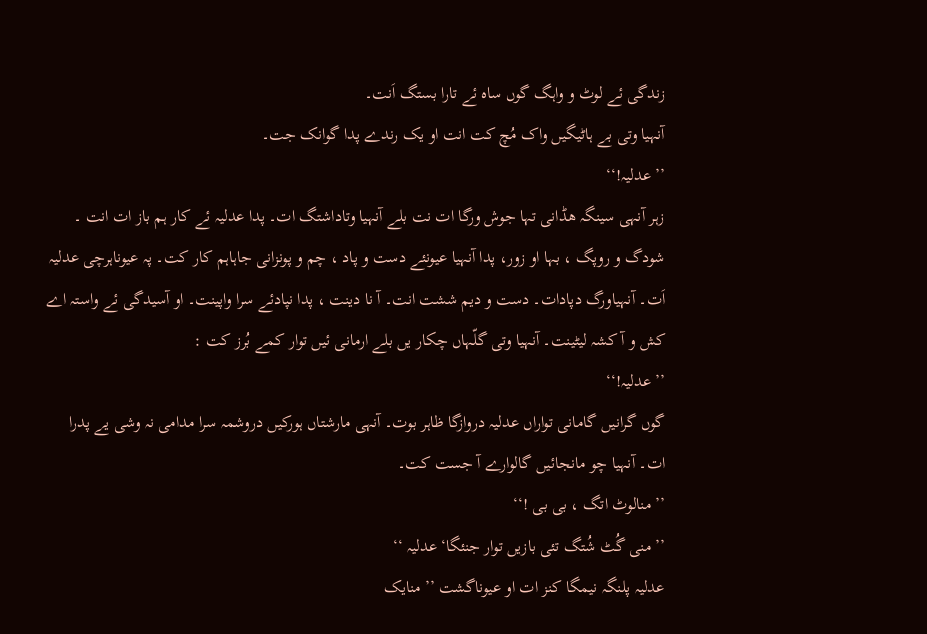زندگی ئے لوٹ و واہگ گوں ساہ ئے تارا بستگ اَنت۔
آنہیا وتی بے ہاٹیگیں واک مُچ کت انت او یک رندے پدا گوانک جت۔
’’ عدلیہ!‘‘
زہر آنہی سینگہ ھڈانی تہا جوش ورگا ات نت بلے آنہیا وتاداشتگ ات۔ پدا عدلیہ ئے کار ہم باز ات انت ۔ شودگ و روپگ ، بہا او زور، پدا آنہیا عیونئے دست و پاد ، چم و پونزانی جاہاہم کار کت۔ پہ عیوناہرچی عدلیہ اَت۔ آنہیاورگ دپادات۔ دست و دیم ششت انت۔ آ نا دینت ، پدا نپادئے سرا واپینت۔ او آسیدگی ئے واستہ اے کش و آ کشہ لیٹینت۔ آنہیا وتی گلّہاں چکار یں بلے ارمانی ئیں توار کمے بُرز کت :
’’ عدلیہ!‘‘
گوں گرانیں گامانی تواراں عدلیہ دروازگا ظاہر بوت۔ آنہی مارشتاں ہورکیں دروشمہ سرا مدامی نہ وشی یے پدرا ات۔ آنہیا چو مانجائیں گالوارے آ جست کت۔
’’ منالوٹ اتگ ، بی بی !‘‘
’’ منی گُٹ شُتگ تئی بازیں توار جنئگا‘عدلیہ ‘‘
عدلیہ پلنگہ نیمگا کنز ات او عیوناگشت ’’ منایک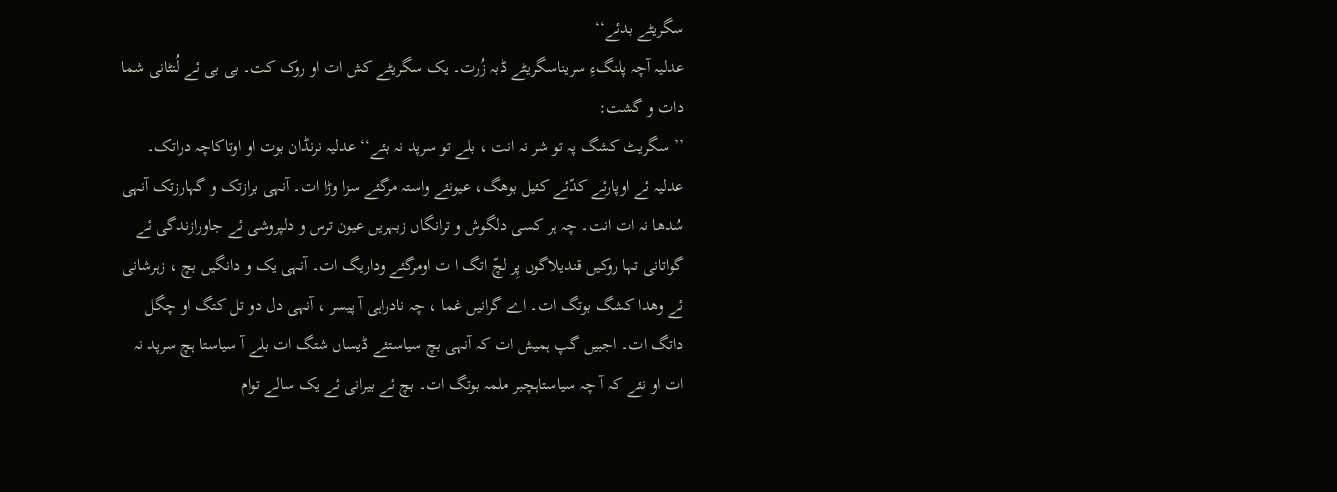سگریٹے بدئے‘‘
عدلیہ آچہ پلنگءِ سریناسگریٹے ڈبہ زُرت۔ یک سگریٹے کش ات او روک کت۔ بی بی ئے لُنٹانی شما دات و گشت:
’’ سگریٹ کشگ پہ تو شر نہ انت ، بلے تو سرپد نہ بئے‘‘ عدلیہ نرنڈان بوت او اوتاکاچہ دراتک۔
عدلیہ ئے اوپارئے کدّئے کئیل بوھگ، عیونئے واستہ مرگئے سزا وڑا ات۔ آنہی برازتک و گہارزتک آنہی سُدھا نہ ات انت۔ چہ ہر کسی دلگوش و ترانگاں زبہریں عیون ترس و دلپروشی ئے جاورازندگی ئے گواتانی تہا روکیں قندیلاگوں پِر لچّ اتگ ا ت اومرگئے وداریگ ات۔ آنہی یک و دانگیں بچ ، زہرشانی ئے وھدا کشگ بوتگ ات۔ اے گرانیں غما ، چہ نادراہی آ پیسر ، آنہی دل دو تل کتگ او چگل داتگ ات۔ اجبیں گپ ہمیش ات کہ آنہی بچ سیاستئے ڈیساں شتگ ات بلے آ سیاستا ہچ سرپد نہ ات او نئے کہ آ چہ سیاستاہچبر ملمہ بوتگ ات۔ بچ ئے بیرانی ئے یک سالے توام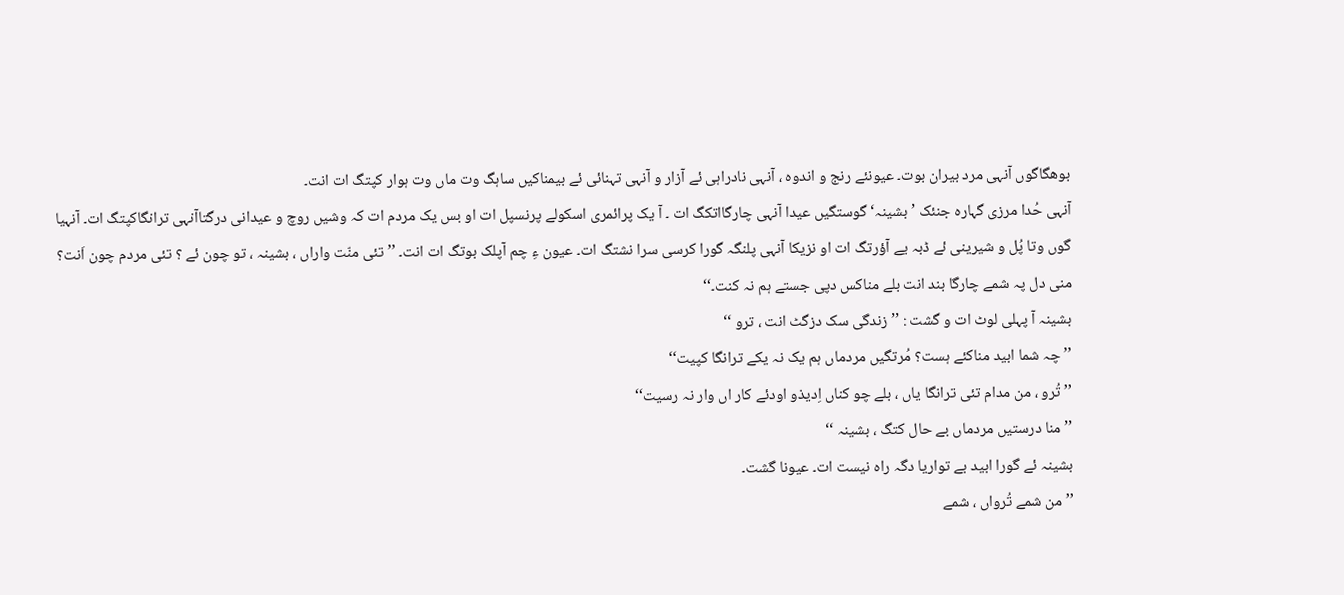بوھگاگوں آنہی مرد بیران بوت۔ عیونئے رنج و اندوہ ، آنہی نادراہی ئے آزار و آنہی تہنائی ئے بیمناکیں ساہگ وت ماں وت ہوار کپتگ ات انت۔
آنہی حُدا مرزی گہارہ جنئک ’بشینہ‘ گوستگیں عیدا آنہی چارگااتکگ ات ۔ آ یک پرائمری اسکولے پرنسپل ات او بس یک مردم ات کہ وشیں روچ و عیدانی درگتاآنہی ترانگاکپتگ ات۔ آنہیا گوں وتا پُل و شیرینی ئے ڈبہ یے آؤرتگ ات او نزیکا آنہی پلنگہ گورا کرسی سرا نشتگ ات۔ عیون ءِ چم آپلک بوتگ ات انت۔ ’’ تئی منّت واراں ، بشینہ ، تو چون ئے ؟ تئی مردم چون اَنت؟ منی دل پہ شمے چارگا بند انت بلے مناکس دپی جستے ہم نہ کنت۔‘‘
بشینہ آ پہلی لوٹ ات و گشت : ’’ زندگی سک دزگٹ انت ، ترو ‘‘
’’ چہ شما ابید مناکئے ہست؟ مُرتگیں مردماں ہم یک نہ یکے ترانگا کپیت‘‘
’’ تُرو ، من مدام تئی ترانگا یاں ، بلے چو کناں اِدیذو اودئے کار اں وار نہ رسیت‘‘
’’ منا درستیں مردماں بے حال کتگ ، بشینہ ‘‘
بشینہ ئے گورا ابید بے تواریا دگہ راہ نیست ات۔ عیونا گشت۔
’’ من شمے تُرواں ، شمے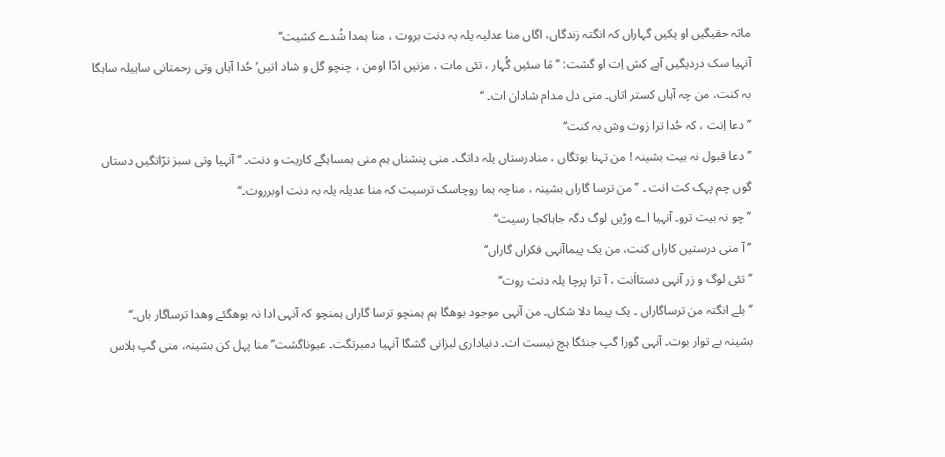ماثہ حقیگیں او یکیں گہاراں کہ انگتہ زندگاں، اگاں منا عدلیہ یلہ بہ دنت بروت ، منا ہمدا شُدے کشیت‘‘
آنہیا سک دردیگیں آہے کش اِت او گشت: ’’مَا سئیں گُہار ، تئی مات ، مزنیں ادّا اومن ، چنچو گل و شاد اتیں‘حُدا آہاں وتی رحمتانی ساہیلہ ساہگا بہ کنت، من چہ آہاں کستر اتاں۔ منی دل مدام شادان ات۔ ‘‘
’’ دعا اِنت ، کہ حُدا ترا زوت وش بہ کنت‘‘
’’ دعا قبول نہ بیت بشینہ ! من تہنا بوتگاں ، منادرستاں یلہ داتگ۔ منی پنشناں ہم منی ہمساہگے کاریت و دنت۔ ‘‘ آنہیا وتی سبز ترّاتگیں دستاں گوں چم پہک کت انت ۔ ’’ من ترسا گاراں بشینہ ، مناچہ ہما روچاسک ترسیت کہ منا عدیلہ یلہ بہ دنت اوبرروت۔‘‘
’’ چو نہ بیت ترو۔ آنہیا اے وڑیں لوگ دگہ جاہاکجا رسیت‘‘
’’ آ منی درستیں کاراں کنت، من یک پیماآنہی فکراں گاراں‘‘
’’ تئی لوگ و زر آنہی دستااَنت ، آ ترا پرچا یلہ دنت روت‘‘
’’ بلے انگتہ من ترساگاراں ۔ یک پیما دلا شکاں۔ من آنہی موجود بوھگا ہم ہمنچو ترسا گاراں ہمنچو کہ آنہی ادا نہ بوھگئے وھدا ترساگار باں۔‘‘
بشینہ بے توار بوت۔ آنہی گورا گپ جنئگا ہچ نیست ات۔ دنیاداری لبزانی گشگا آنہیا دمبرتگت۔ عیوناگشت’’ منا پہل کن بشینہ، منی گپ ہلاس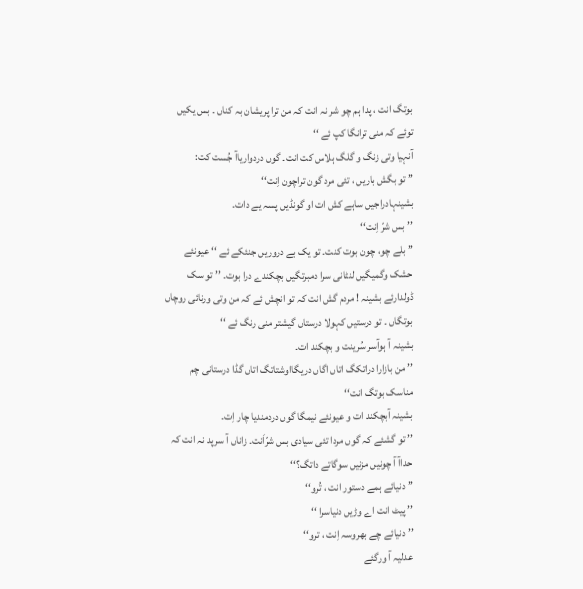بوتگ انت ، پدا ہم چو شر نہ انت کہ من ترا پریشان بہ کناں ۔ بس یکیں توئے کہ منی ترانگا کپ ئے ‘‘
آنہیا وتی زنگ و گلگ ہلاس کت انت۔ گوں دردواریاآ جُست کت:
’’ تو بگش باریں ، تئی مرد گون تراچون اِنت‘‘
بشینہادراجیں ساہے کش ات او گونڈیں پسہ یے دات۔
’’ بس شرّ اِنت‘‘
’’ بلے چو، چون بوت کنت۔ تو یک بے دروریں جنئکے ئے ‘‘ عیونئے حشک وگمیگیں لنٹانی سرا دمبرتگیں بچکندے درا بوت۔ ’’ تو سک ڈولدارئے بشینہ ! مردم گش انت کہ تو انچش ئے کہ من وتی ورنائی روچاں بوتگاں ۔ تو درستیں کہولا درستاں گیشتر منی رنگ ئے ‘‘
بشینہ آ ہوآسر سُرینت و بچکند ات۔
’’ من بازارا دراتکگ اتاں اگاں دریگااوشتاتگ اتاں گڈا درستانی چم مناسک بوتگ انت‘‘
بشینہ آبچکند ات و عیونئے نیمگا گوں دردمندیا چار اِت۔
’’ تو گشئے کہ گوں مردا تئی سیادی بس شرّاَنت۔ زاناں آ سرپد نہ انت کہ حداآ آ چونیں مزنیں سوگاتے داتگ؟‘‘
’’ دنیائے ہمے دستور انت ، تُرو‘‘
’’ پیٹ انت اے وڑیں دنیاسرا ‘‘
’’ دنیائے چے بھروسہ اِنت ، ترو‘‘
عدلیہ آ ورگئے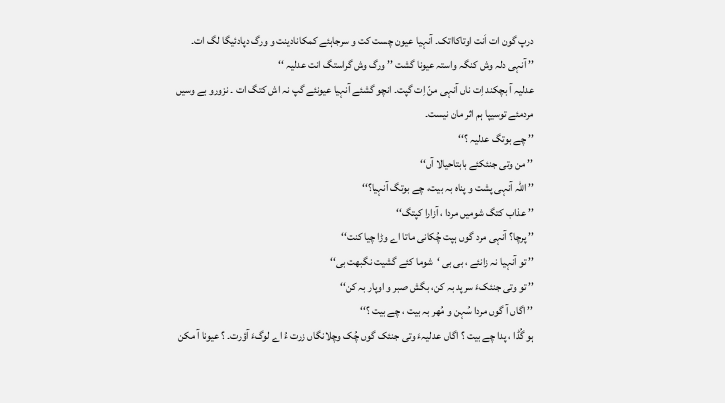درپ گون ات اَنت اوتاکااتک۔ آنہیا عیون چست کت و سرجاہئے کمکانادینت و ورگ دپادئیگا لگ ات۔
’’ آنہی دلہ وش کنگہ واستہ عیونا گشت ’’ ورگ وش گراستگ انت عدلیہ ‘‘
عدلیہ آ بچکند اِت ناں آنہی منّ اِت گپت۔ انچو گشئے آنہیا عیونئے گپ نہ اش کتگ ات ۔ نزورو بے وسیں مردمئے توسیپا ہم اثر مان نیست۔
’’ چے بوتگ عدلیہ ؟‘‘
’’ من وتی جنئکئے بابتاحیالا آں‘‘
’’ اللہ آنہی پشت و پناہ بہ بیت، چے بوتگ آنہیا؟‘‘
’’ عذاب کتگ شومیں مردا ، آزارا کپتگ‘‘
’’ پرچا؟ آنہی مرد گوں ہپت چُکانی ماتا اے وڑا چیا کنت‘‘
’’ تو آنہیا نہ زانئے ، بی بی ‘شوما کئے گشیت نگبھت بی‘‘
’’ تو وتی جنئکءَ سرپد بہ کن، بگش صبر و اوپار بہ کن‘‘
’’ اگاں آ گوں مردا سُہن و مُھر بہ بیت ، چے بیت ؟‘‘
ہو گُڈا ، پدا چے بیت ؟ اگاں عدلیہءَ وتی جنئک گوں چُک وچلانگاں زرت ءُ اے لوگءَ آؤرت۔ ؟ عیونا آ مکن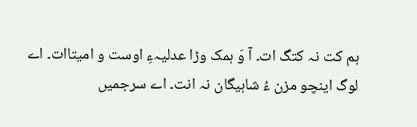ہم کت نہ کتگ ات۔ آ وَ ہمک وڑا عدلیہءِ اوست و امیتاات۔ اے لوگ اینچو مزن ءُ شاہیگان نہ انت۔ اے سرجمیں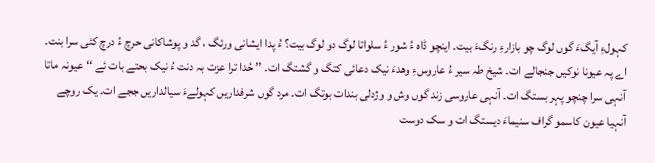کہولءِ آیگءَ گوں لوگ چو بازارءِ رنگءَ بیت۔ اینچو ڈاہ ءُ شور ءُ سلواتا لوگ دو لوگ بیت؟ ءُ پدا ایشانی ورئگ ، گد و پوشاکانی حرچ ءُ درچ کئی سرا بنت۔
اے پہ عیونا نوکیں جنجالے ات۔ شیخ طہ سیر ءُ عاروسءِ وھدءَ نیک دعائی کتگ و گشتگ ات۔ ’’ حُدا ترا عزت بہ دنت ءُ نیک بحتے بات ئے ‘‘ عیونہ ماتا آنہی سرا چنچو پہر بستگ ات۔ آنہی عاروسی زند گوں وش و وژدلی بندات بوتگ ات۔ مرد گوں شرفداریں کہولےءَ سیالداریں ججے ات۔ یک روچے آنہیا عیون کاسمو گراف سنیماءَ دیستگ ات و سک دوست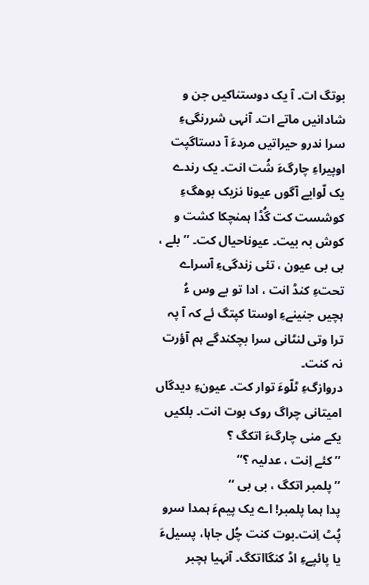بوتگ ات۔ آ یک دوستناکیں جن و شادانیں ماتے ات۔ آنہی شررنگیءِ سرا ندرو حیراتیں مردءَ آ دستاگپت اوپیراءِ چارگءَ شُت انت۔ یک رندے یک لّوایے آگوں عیونا نزیک بوھگءِ کوشست کت گُڈا ہمنچکا کشت و کوش بہ بیت۔ عیوناحیال کت۔ ’’ بلے ، بی بی عیون ، تئی زندگیءِ آسراے تحتءِ کنڈ انت ، ادا تو بے وس ءُ ہچیں جنینےءِ اوستا کپتگ ئے کہ آ پہ ترا وتی لنٹانی سرا بچکندگے ہم آؤرت نہ کنت۔
دروازگءِ ٹلّوءَ توار کت۔ عیونءِ دیدگاں امیتانی چراگ روک بوت انت۔ بلکیں یکے منی چارگءَ اتکگ ؟
’’ کئے اِنت ، عدلیہ ؟‘‘
’’ پلمبر اتکگ ، بی بی ‘‘
پدا ہما پلمبر! اے یک پیمءَ ہمدا سرو پُٹ اِنت۔بوت کنت چُل جاہا، پسیلءَ یا پائپےءِ اڈ کنگااتکگ۔ آنہیا ہچبر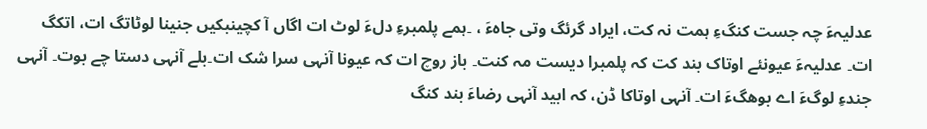عدلیہءَ چہ جست کنگءِ ہمت نہ کت، ایراد گرئگ وتی جاہءَ ، ۔ہمے پلمبرءِ دلءَ لوٹ ات اگاں آ کچینبکیں جنینا لوٹاتگ ات، اتکگ ات۔ عدلیہءَ عیونئے اوتاک بند کت کہ پلمبرا دیست مہ کنت۔ باز روچ ات کہ عیونا آنہی سرا شک ات۔بلے آنہی دستا چے بوت۔ آنہی جندءِ لوگءَ اے بوھگءَ ات۔ آنہی اوتاکا ڈن، کہ ابید آنہی رضاءَ بند کنگ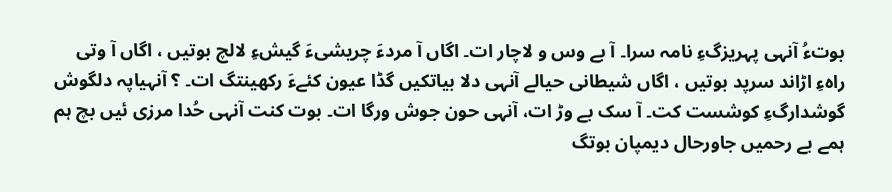بوتءُ آنہی پہریزگءِ نامہ سرا۔ آ بے وس و لاچار ات۔ اگاں آ مردءَ چریشیءَ گیشءِ لالچ بوتیں ، اگاں آ وتی راہءِ اڑاند سرپد بوتیں ، اگاں شیطانی حیالے آنہی دلا بیاتکیں گڈا عیون کئےءَ رکھینتگ ات۔ ؟ آنہیاپہ دلگوش گوشدارگءِ کوشست کت۔ آ سک بے وڑ ات، آنہی حون جوش ورگا ات۔ بوت کنت آنہی حُدا مرزی ئیں بچ ہم ہمے بے رحمیں جاورحال دیمپان بوتگ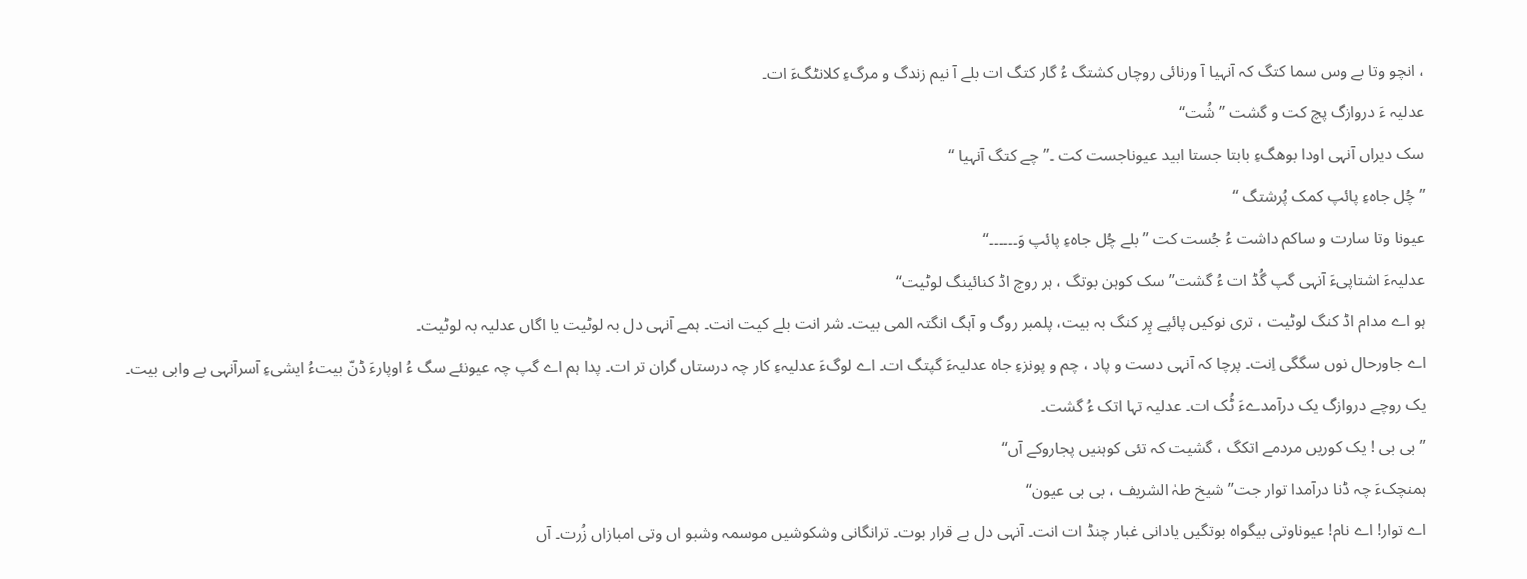، انچو وتا بے وس سما کتگ کہ آنہیا آ ورنائی روچاں کشتگ ءُ گار کتگ ات بلے آ نیم زندگ و مرگءِ کلانٹگءَ ات۔
عدلیہ ءَ دروازگ پچ کت و گشت ’’ شُت‘‘
سک دیراں آنہی اودا بوھگءِ بابتا جستا ابید عیوناجست کت ۔’’ چے کتگ آنہیا ‘‘
’’ چُل جاہءِ پائپ کمک پُرشتگ ‘‘
عیونا وتا سارت و ساکم داشت ءُ جُست کت ’’ بلے چُل جاہءِ پائپ وَ۔۔۔۔۔۔‘‘
عدلیہءَ اشتاپیءَ آنہی گپ گُڈ ات ءُ گشت’’ سک کوہن بوتگ ، ہر روچ اڈ کنائینگ لوٹیت‘‘
ہو اے مدام اڈ کنگ لوٹیت ، تری نوکیں پائپے پِر کنگ بہ بیت، پلمبر روگ و آہگ انگتہ المی بیت۔ شر انت بلے کیت انت۔ ہمے آنہی دل بہ لوٹیت یا اگاں عدلیہ بہ لوٹیت۔
اے جاورحال نوں سگگی اِنت۔ پرچا کہ آنہی دست و پاد ، چم و پونزءِ جاہ عدلیہءَ گپتگ ات۔ اے لوگءَ عدلیہءِ کار چہ درستاں گران تر ات۔ پدا ہم اے گپ چہ عیونئے سگ ءُ اوپارءَ ڈنّ بیتءُ ایشیءِ آسرآنہی بے وابی بیت۔
یک روچے دروازگ یک درآمدےءَ ٹُک ات۔ عدلیہ تہا اتک ءُ گشت۔
’’ بی بی ! یک کوریں مردمے اتکگ ، گشیت کہ تئی کوہنیں پجاروکے آں‘‘
ہمنچکءَ چہ ڈنا درآمدا توار جت’’ شیخ طہٰ الشریف ، بی بی عیون‘‘
اے توار! اے نام! عیوناوتی بیگواہ بوتگیں یادانی غبار چنڈ ات انت۔ آنہی دل بے قرار بوت۔ ترانگانی وشکوشیں موسمہ وشبو اں وتی امبازاں زُرت۔ آں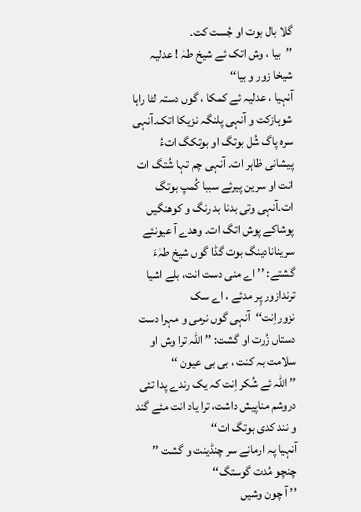گلا بال بوت او جُست کت۔
’’بیا ، وش اتک ئے شیخ طہٰ ! عدلیہ شیخا زور و بیا‘‘
آنہیا ، عدلیہ ئے کمکا ، گوں دستہ لٹا راہا شوہازکت و آنہی پلنگہ نزیکا اتک۔آنہی سرہ پاگ شُل بوتگ او بوتکگ اتءُ پیشانی ظاہر ات۔ آنہی چم تہا شُتگ ات انت او سرین پیرئے سببا کُمپ بوتگ ات۔آنہی وتی بدنا بد رنگ و کوھنگیں پوشاکے پوش اتگ ات۔ وھدے آ عیونئے سرینانادینگ بوت گڈا گوں شیخ طہٰءَ گشتے: ’’ اے منی دست انت، بلے اشیا ترندازور پِر مدئے ، اے سک نزوراِنت‘‘آنہی گوں نرمی و مہرا دست دستاں زُرت او گشت: ’’ اللہ ترا وش او سلامت بہ کنت ، بی بی عیون ‘‘
’’ اللہ ئے شُکر اِنت کہ یک رندے پدا تئی دروشم مناپیش داشت، ترا یاد انت مئے گند و نند کدی بوتگ ات‘‘
آنہیا پہ ارمانے سر چنڈینت و گشت ’’ چنچو مُدت گوستگ‘‘
’’ آ چون وشیں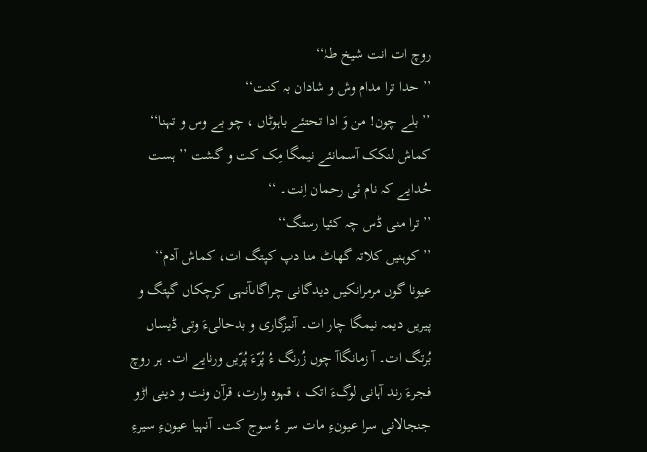روچ ات انت شیخ طہٰ‘‘
’’ حدا ترا مدام وش و شادان بہ کنت‘‘
’’ بلے چون! من وَ ادا تحتئے باہوٹاں ، چو بے وس و تہنا‘‘
کماش لنکک آسمانئے نیمگا مِک کت و گشت ’’ ہست حُدایے کہ نام ئی رحمان اِنت۔ ‘‘
’’ ترا منی ڈس چہ کئیا رستگ‘‘
’’ کوہنیں کلاتہ گھاٹ منا دپ کپتگ ات، کماش آدم‘‘
عیونا گوں مرمرانکیں دیدگانی چراگاںآنہی کرچکاں گپتگ و پیریں دیمہ نیمگا چار ات۔ آنیزگاری و بدحالیءَ وتی ڈیساں بُرتگ ات۔ آ زمانگاآ چوں زُرنگ ءُ پُرّءَ پُرّیں ورنایے ات۔ ہر روچ فجرءَ رند آہانی لوگءَ اتک ، قہوہ وارت، قرآن ونت و دینی اڑو جنجالانی سرا عیونءِ مات سر ءُ سوج کت۔ آنہیا عیونءِ سیرءِ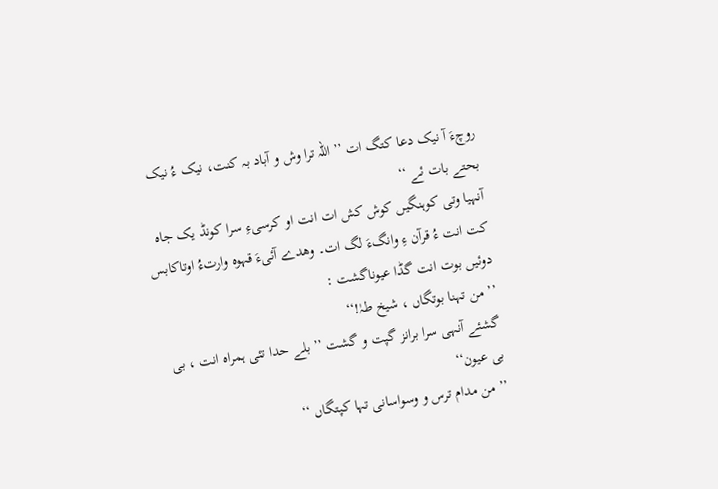روچءَ آ نیک دعا کتگ ات ’’ اللہ ترا وش و آباد بہ کنت، نیک ءُ نیک بحتے بات ئے ‘‘
آنہیا وتی کوہنگیں کوش کش ات انت او کرسیءِ سرا کونڈ یک جاہ کت انت ءُ قرآن ءِ وانگءَ لگ ات۔ وھدے آئیءَ قہوہ وارتءُ اوتاکابس دوئیں بوت انت گڈا عیوناگشت :
’’ من تہنا بوتگاں ، شیخ طہٰ!‘‘
گشئے آنہی سرا برانز گپت و گشت ’’ بلے حدا تئی ہمراہ انت ، بی بی عیون‘‘
’’ من مدام ترس و وسواسانی تہا کپتگاں ‘‘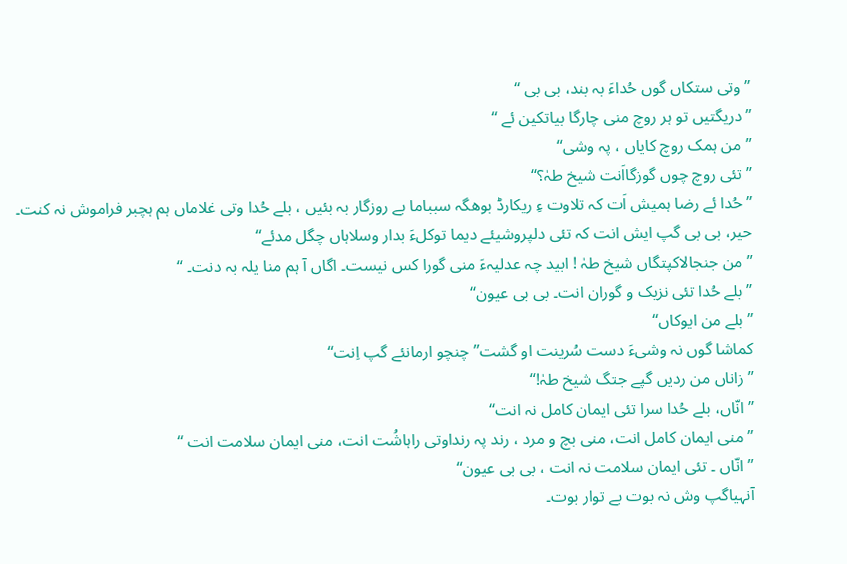’’ وتی ستکاں گوں حُداءَ بہ بند، بی بی ‘‘
’’دریگتیں تو ہر روچ منی چارگا بیاتکین ئے ‘‘
’’ من ہمک روچ کایاں ، پہ وشی‘‘
’’ تئی روچ چوں گوزگااَنت شیخ طہٰ؟‘‘
’’ حُدا ئے رضا ہمیش اَت کہ تلاوت ءِ ریکارڈ بوھگہ سبباما بے روزگار بہ بئیں ، بلے حُدا وتی غلاماں ہم ہچبر فراموش نہ کنت۔ حیر، بی بی گپ ایش انت کہ تئی دلپروشیئے دیما توکلءَ بدار وسلاہاں چگل مدئے‘‘
’’ من جنجالاکپتگاں شیخ طہٰ ! ابید چہ عدلیہءَ منی گورا کس نیست۔ اگاں آ ہم منا یلہ بہ دنت۔ ‘‘
’’ بلے حُدا تئی نزیک و گوران انت۔ بی بی عیون‘‘
’’ بلے من ایوکاں‘‘
کماشا گوں نہ وشیءَ دست سُرینت او گشت’’ چنچو ارمانئے گپ اِنت‘‘
’’ زاناں من ردیں گپے جتگ شیخ طہٰ!‘‘
’’ انّاں، بلے حُدا سرا تئی ایمان کامل نہ انت‘‘
’’ منی ایمان کامل انت، منی بچ و مرد ، رند پہ رنداوتی راہاشُت انت، منی ایمان سلامت انت ‘‘
’’ انّاں ۔ تئی ایمان سلامت نہ انت ، بی بی عیون‘‘
آنہیاگپ وش نہ بوت بے توار بوت۔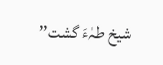شیخ طہٰءَ گشت’’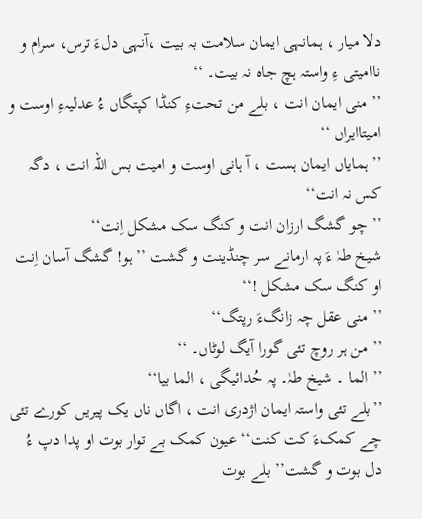دلا میار ، ہمانہی ایمان سلامت بہ بیت ،آنہی دلءَ ترس، سرام و ناامیتی ءِ واستہ ہچ جاہ نہ بیت۔ ‘‘
’’ منی ایمان انت ، بلے من تحتءِ کنڈا کپتگاں ءُ عدلیہءِ اوست و امیتاایراں ‘‘
’’ہمایاں ایمان ہست ، آ ہانی اوست و امیت بس اللہ انت ، دگہ کس نہ انت‘‘
’’ چو گشگ ارزان انت و کنگ سک مشکل اِنت‘‘
شیخ طہٰ ءَ پہ ارمانے سر چنڈینت و گشت ’’ ہو! گشگ آسان اِنت او کنگ سک مشکل !‘‘
’’ منی عقل چہ زانگءَ رپتگ‘‘
’’ من ہر روچ تئی گورا آیگ لوٹاں۔ ‘‘
’’ الما ۔ شیخ طہٰ۔ پہ حُدائیگی ، الما بیا‘‘
’’بلے تئی واستہ ایمان اژدری انت ، اگاں ناں یک پیریں کورے تئی چے کمکءَ کت کنت‘‘ عیون کمک بے توار بوت او پدا دپ ءُ دل بوت و گشت’’ بلے بوت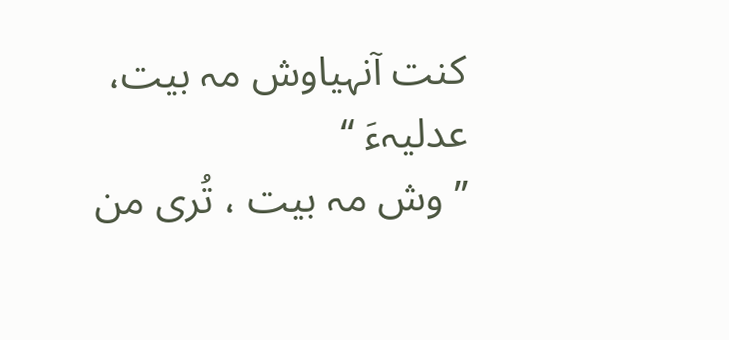کنت آنہیاوش مہ بیت، عدلیہءَ ‘‘
’’ وش مہ بیت ، تُری من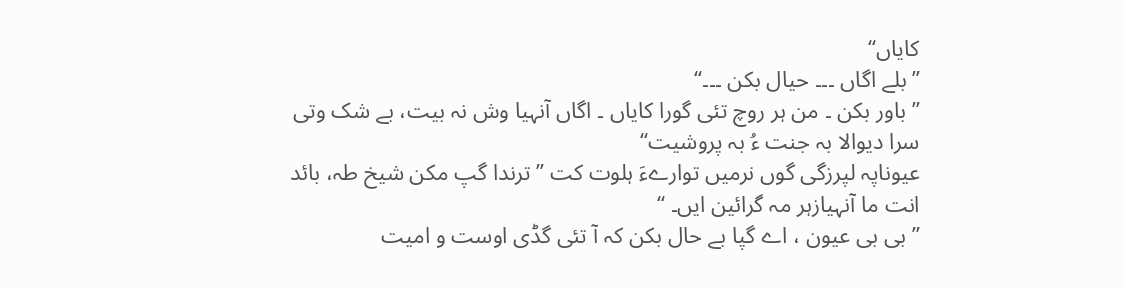کایاں‘‘
’’ بلے اگاں ۔۔۔ حیال بکن ۔۔۔‘‘
’’ باور بکن ۔ من ہر روچ تئی گورا کایاں ۔ اگاں آنہیا وش نہ بیت، بے شک وتی سرا دیوالا بہ جنت ءُ بہ پروشیت‘‘
عیوناپہ لپرزگی گوں نرمیں توارےءَ ہلوت کت ’’ ترندا گپ مکن شیخ طہ، بائد انت ما آنہیازہر مہ گرائین ایں۔ ‘‘
’’ بی بی عیون ، اے گپا بے حال بکن کہ آ تئی گڈی اوست و امیت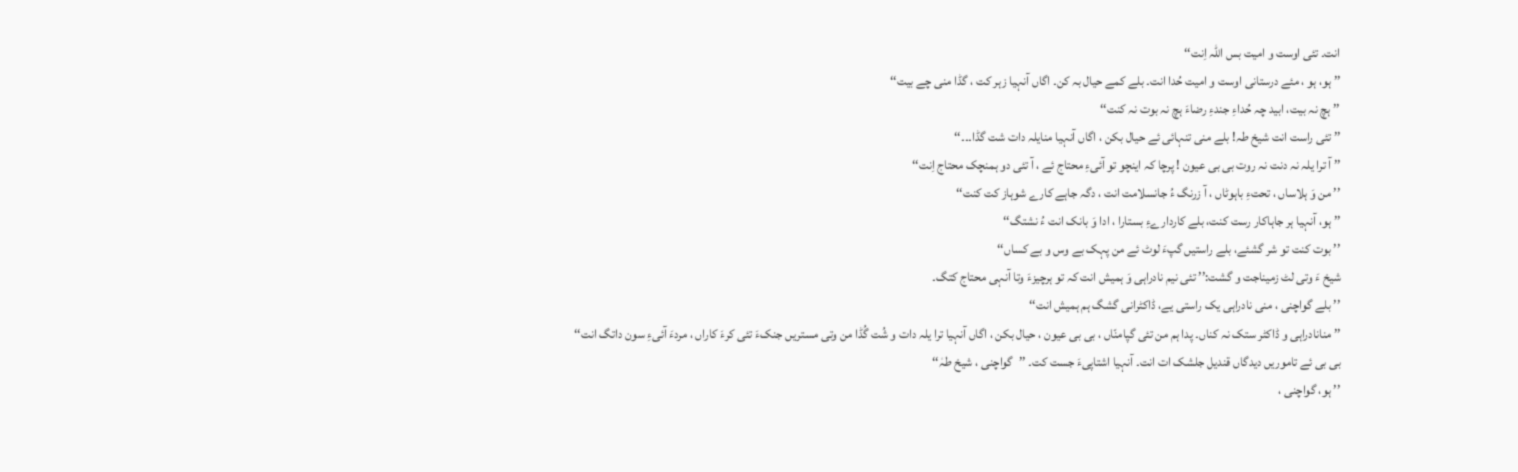انت۔ تئی اوست و امیت بس اللہ اِنت‘‘
’’ ہو، ہو ، مئے درستانی اوست و امیت حُدا انت۔ بلے کمے حیال بہ کن۔ اگاں آنہیا زہر کت ، گڈا منی چے بیت‘‘
’’ ہچ نہ بیت، ابید چہ حُداءِ جندءِ رضاءَ ہچ نہ بوت نہ کنت‘‘
’’ تئی راست انت شیخ طہ! بلے منی تنہائی ئے حیال بکن ، اگاں آنہیا منایلہ دات شت گڈا۔۔۔‘‘
’’ آ ترا یلہ نہ دنت نہ روت بی بی عیون ! پرچا کہ اینچو تو آئیءِ محتاج ئے ، آ تئی دو ہمنچک محتاج اِنت‘‘
’’ من وَ ہلاساں ، تحتءِ باہوٹاں ، آ زرنگ ءُ جانسلامت انت ، دگہ جاہے کارے شوہاز کت کنت‘‘
’’ ہو، آنہیا ہر جاہاکار رست کنت، بلے کاردارےءِ بستارا ، ادا وَ بانک انت ءُ نشتگ‘‘
’’ بوت کنت تو شر گشئے، بلے راستیں گپءَ لوٹ ئے من پہک بے وس و بے کساں‘‘
شیخ ءَ وتی لٹ زمیناجت و گشت:’’ تئی نیم نادراہی وَ ہمیش انت کہ تو ہرچیزءَ وتا آنہی محتاج کتگ۔
’’ بلے گواچنی ، منی نادراہی یک راستی یے، ڈاکٹرانی گشگ ہم ہمیش انت‘‘
’’ منانادراہی و ڈاکٹر ستک نہ کناں۔ پدا ہم من تئی گپامنّاں ، بی بی عیون ، حیال بکن ، اگاں آنہیا ترا یلہ دات و شُت گُڈا من وتی مستریں جنکءَ تئی کرءَ کاراں ، مردءَ آئیءِ سون داتگ انت‘‘
بی بی ئے تاموریں دیدگاں قندیل جلشک ات انت۔ آنہیا اشتاپیءَ جست کت۔ ’’گواچنی ، شیخ طہٰ‘‘
’’ ہو، گواچنی ،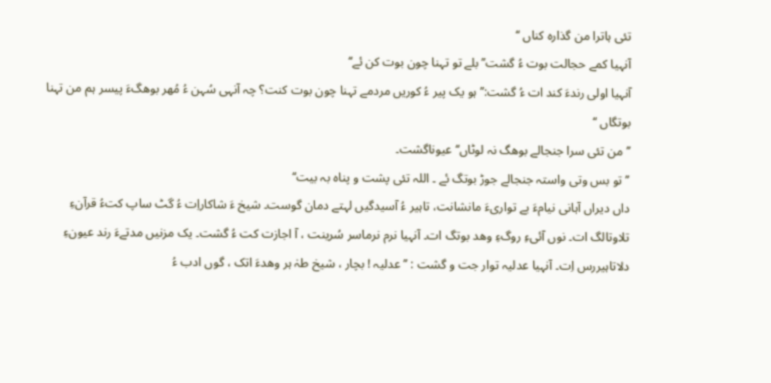تئی ہاترا من گذارہ کناں ‘‘
آنہیا کمے حجالت بوت ءُ گشت’’ بلے تو تہنا چون بوت کن ئے‘‘
آنہیا اولی رندءَ کند ات ءُ گشت:’’ ہو یک پیر ءُ کوریں مردمے تہنا چون بوت کنت؟ چہ آنہی سُہن ءُ مُھر بوھگءَ پیسر ہم من تہنا بوتگاں ‘‘
’’ من تئی سرا جنجالے بوھگ نہ لوٹاں‘‘ عیوناگشت۔
’’ تو بس وتی واستہ جنجالے جوڑ بوتگ ئے ۔ اللہ تئی پشت و پناہ بہ بیت‘‘
داں دیراں آہانی نیامءَ بے تواریءَ مانشانت، تاہیر ءُ آسیدگیں لہتے دمان گوست۔ شیخ ءَ شاکاراِت ءُ گٹ ساپ کتءُ قرآنءِ تلاوتالگ ات۔ نوں آئیءِ روگءِ وھد بوتگ ات۔ آنہیا نرم نرماسر سُرینت ، آ اجازت کت ءُ گشت۔ یک مزنیں مدتےءَ رند عیونءِ دلاتاہیررس اِت۔ آنہیا عدلیہ توار جت و گشت : ’’ عدلیہ ! بچار ، شیخ طہٰ ہر وھدءَ اتک ، گوں ادب ءُ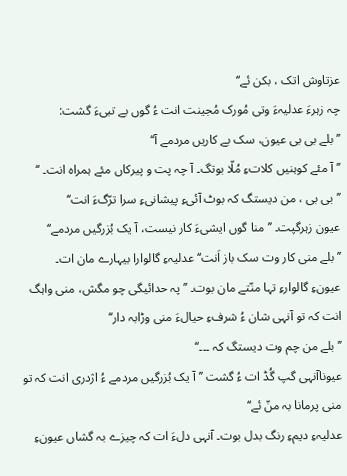عزتاوش اتک ، بکن ئے‘‘
چہ زہرءَ عدلیہءَ وتی مُورک مُجینت انت ءُ گوں بے تبیءَ گشت:
’’ بلے بی بی عیون، سک بے کاریں مردمے آ‘‘
’’ آ مئے کوہنیں کلاتءِ مُلّا بوتگ۔ آ چہ پت و پیرکاں مئے ہمراہ انت۔ ‘‘
’’ بی بی ، من دیستگ کہ بوٹ آئیءِ پیشانیءِ سرا ترّگءَ انت‘‘
عیون زہرگپت۔ ’’ منا گوں ایشیءَ کار نیست، آ یک بُزرگیں مردمے‘‘
’’بلے منی کار وت سک باز اَنت‘‘ عدلیہءِ گالوارا بیہارے مان ات۔
عیونءِ گالوارءِ تہا منّتے مان بوت۔ ’’ پہ حدائیگی چو مگش، منی واہگ انت کہ تو آنہی شان ءُ شرفءِ حیالءَ منی وڑابہ دار‘‘
’’ بلے من چم وت دیستگ کہ ۔۔۔‘‘
عیوناآنہی گپ گُڈ ات ءُ گشت ’’ آ یک بُزرگیں مردمے ءُ اژدری انت کہ تو منی پرمانا بہ منّ ئے‘‘
عدلیہءِ دیمءِ رنگ بدل بوت۔ آنہی دلءَ ات کہ چیزے بہ گشاں عیونءِ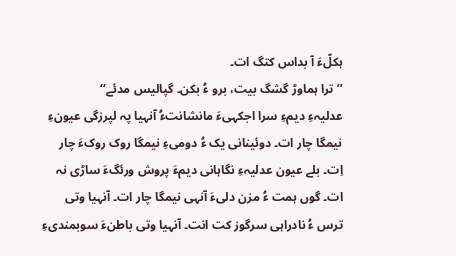ہکلّءَ آ بداس کتگ ات۔
’’ ترا ہماوڑ گشگ بیت، برو ءُ بکن۔ گپالیس مدئے‘‘
عدلیہءِ دیمءِ سرا اجکہیءَ مانشانتءُ آنہیا پہ لپرزگی عیونءِ نیمگا چار ات۔ دوئینانی یک ءُ دومیءِ نیمگا روک روکءَ چار اِت۔ بلے عیون عدلیہءِ نگاہانی دیمءَ پروش ورئگءَ ساڑی نہ ات۔ گوں ہمت ءُ مزن دلیءَ آنہی نیمگا چار ات۔ آنہیا وتی ترس ءُ نادراہی سرگوز کت انت۔ آنہیا وتی باطنءَ سوبمندیءِ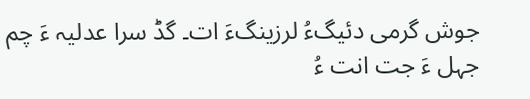جوش گرمی دئیگءُ لرزینگءَ ات۔ گڈ سرا عدلیہ ءَ چم جہل ءَ جت انت ءُ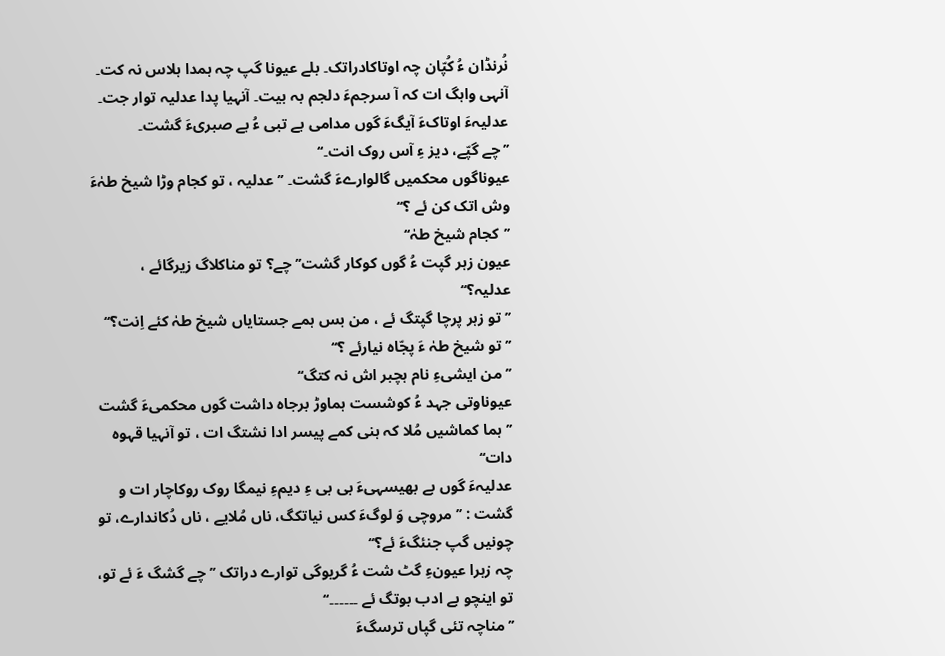نُرنڈان ءُ کُپّان چہ اوتاکادراتک۔ بلے عیونا گپ چہ ہمدا ہلاس نہ کت۔ آنہی واہگ ات کہ آ سرجمءَ دلجم بہ بیت۔ آنہیا پدا عدلیہ توار جت۔ عدلیہءَ اوتاکءَ آیگءَ گوں مدامی بے تبی ءُ بے صبریءَ گشت۔
’’چے گپّے، دیز ءِ آس روک انت۔‘‘
عیوناگوں محکمیں گالوارےءَ گشت۔ ’’ عدلیہ ، تو کجام وڑا شیخ طہٰءَ وش اتک کن ئے ؟‘‘
’’کجام شیخ طہٰ‘‘
عیون زہر گپت ءُ گوں کوکار گشت’’ چے؟ تو مناکلاگ زیرگائے ، عدلیہ؟‘‘
’’ تو زہر پرچا گپتگ ئے ، من بس ہمے جستایاں شیخ طہٰ کئے اِنت؟‘‘
’’ تو شیخ طہٰ ءَ پجّاہ نیارئے ؟‘‘
’’ من ایشیءِ نام ہچبر اش نہ کتگ‘‘
عیوناوتی جہد ءُ کوشست ہماوڑ برجاہ داشت گوں محکمیءَ گشت ’’ ہما کماشیں مُلا کہ ہنی کمے پیسر ادا نشتگ ات ، تو آنہیا قہوہ دات‘‘
عدلیہءَ گوں بے بھیسہیءَ بی بی ءِ دیمءِ نیمگا روک روکاچار ات و گشت : ’’ مروچی وَ لوگءَ کس نیاتکگ، ناں مُلایے ، ناں دُکاندارے، تو چونیں گپ جنئگءَ ئے؟‘‘
چہ زہرا عیونءِ گٹ شت ءُ گریوگی توارے دراتک ’’ چے گشگ ءَ ئے تو، تو اینچو بے ادب بوتگ ئے ۔۔۔۔۔۔‘‘
’’ مناچہ تئی گپاں ترسگءَ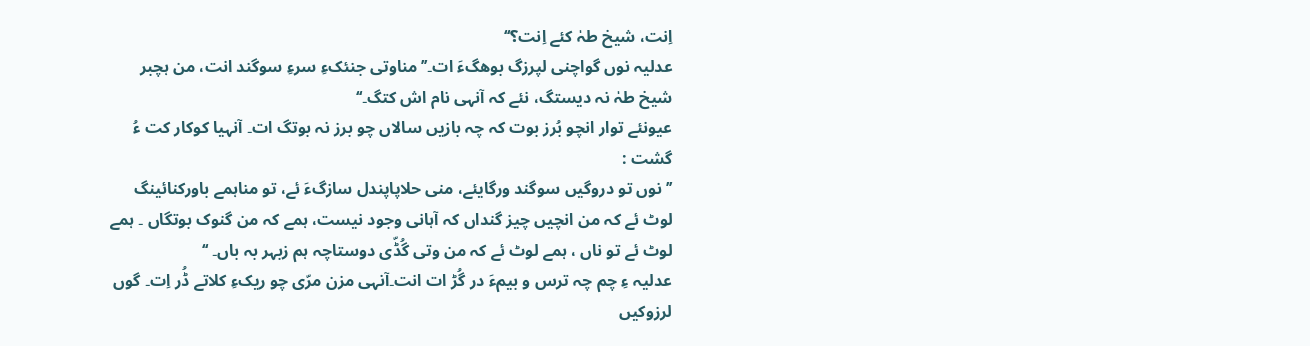اِنت، شیخ طہٰ کئے اِنت؟‘‘
عدلیہ نوں گواچنی لپرزگ بوھگءَ ات۔’’ مناوتی جنئکءِ سرءِ سوگند انت، من ہچبر شیخ طہٰ نہ دیستگ، نئے کہ آنہی نام اش کتگ۔‘‘
عیونئے توار انچو بُرز بوت کہ چہ بازیں سالاں چو برز نہ بوتگ ات۔ آنہیا کوکار کت ءُ گشت :
’’ نوں تو دروگیں سوگند ورگایئے، منی حلاپاپندل سازگءَ ئے، تو مناہمے باورکنائینگ لوٹ ئے کہ من انچیں چیز گنداں کہ آہانی وجود نیست، ہمے کہ من گنوک بوتگاں ۔ ہمے لوٹ ئے تو ناں ، ہمے لوٹ ئے کہ من وتی گُڈّی دوستاچہ ہم زبہر بہ باں۔ ‘‘
عدلیہ ءِ چم چہ ترس و بیمءَ در گُڑ ات انت۔آنہی مزن مرّی چو ریکءِ کلاتے ڈُر اِت۔ گوں لرزوکیں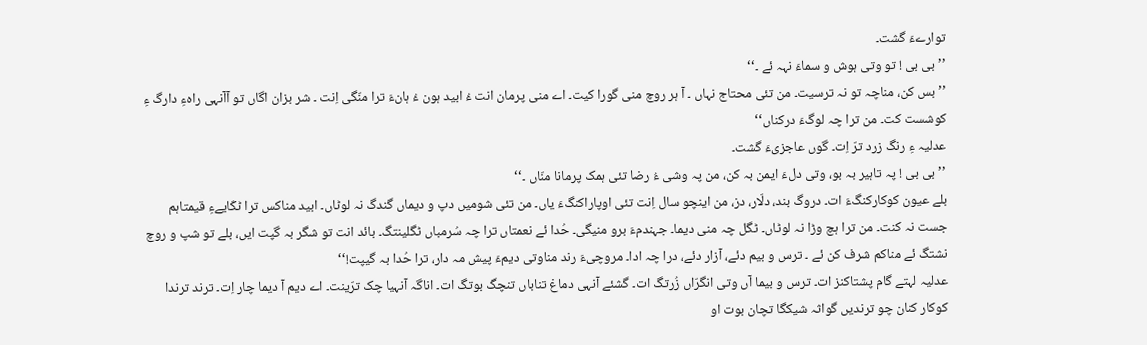توارےءَ گشت۔
’’ بی بی ! تو وتی ہوش و سماءَ نہہ ئے ۔‘‘
’’ بس کن، مناچہ تو نہ ترسیت۔ من تئی محتاج نہاں ۔ آ ہر روچ منی گورا کیت۔ اے منی پرمان انت ءُ ابید ہون ءُ ہانءَ ترا منّگی اِنت ۔ شر بزان اگاں تو آآنہی راہءِ دارگ ءِ کوشست کت۔ من ترا چہ لوگءَ درکناں‘‘
عدلیہ ءِ رنگ زرد ترّ اِت۔ گوں عاجزیءَ گشت۔
’’ بی بی ! پہ تاہیر بہ بو، وتی دلءَ ایمن بہ کن، من پہ وشی ءُ رضا تئی ہمک پرمانا منّاں ۔‘‘
بلے عیون کوکارکنگءَ ات۔ دروگ بند، دلّار، دز، من اینچو سال اِنت تئی اوپاراکنگءَ یاں۔ من تئی شومیں دپ و دیماں گندگ نہ لوٹاں۔ ابید مناکس ترا ٹکّایےءِ قیمتاہم جست نہ کنت۔ من ترا ہچ وڑا نہ لوٹاں۔ ٹگل چہ منی دیما۔ جہندمءَ برو منیگی۔ حُدا ئے نعمتاں ترا چہ سُرمباں ٹگلینتگ۔ بائد انت تو شگر بہ گپت ایں، بلے تو شپ و روچ نشتگ ئے مناکم شرف کن ئے ۔ ترس و بیم دئے، آزار دئے، درا چہ ادا۔ مروچیءَ رند مناوتی دیمءَ پیش مہ دار، ترا حُدا بہ گیپت!‘‘
عدلیہ لہتے گام پشتاکنز ات۔ ترس و بیما آں وتی انگرّاں زُرتگ ات۔ گشئے آنہی دماغ تناباں تنچگ بوتگ ات۔ اناگہ آنہیا چک ترّینت۔ اے دیم آ دیما چار اِت۔ ترند ترندا کوکار کنان چو ترندیں گواثہ شیکگا تچان بوت او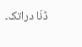ڈنّا دراتک۔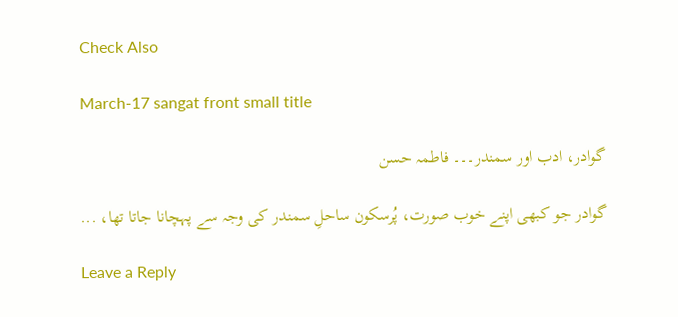Check Also

March-17 sangat front small title

گوادر، ادب اور سمندر۔۔۔ فاطمہ حسن

گوادر جو کبھی اپنے خوب صورت، پُرسکون ساحلِ سمندر کی وجہ سے پہچانا جاتا تھا، ...

Leave a Reply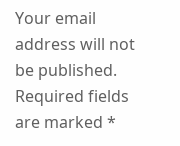Your email address will not be published. Required fields are marked *